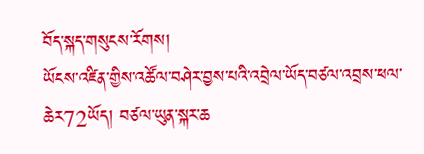བོད་སྐད་གསུངས་རོགས།
ཡོངས་འཛིན་གྱིས་འཚོལ་བཤེར་བྱས་པའི་འབྲེལ་ཡོད་བཙལ་འབྲས་ཕལ་ཆེར72ཡོད། བཙལ་ཡུན་སྐར་ཆ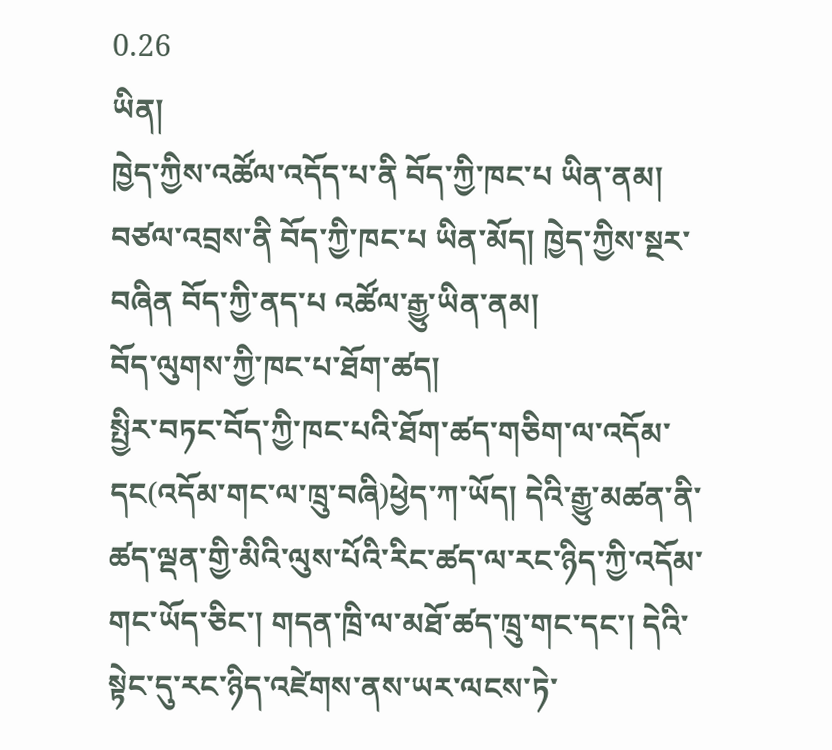0.26
ཡིན།
ཁྱེད་ཀྱིས་འཚོལ་འདོད་པ་ནི བོད་ཀྱི་ཁང་པ ཡིན་ནམ།
བཙལ་འབྲས་ནི བོད་ཀྱི་ཁང་པ ཡིན་མོད། ཁྱེད་ཀྱིས་སྔར་བཞིན བོད་ཀྱི་ནད་པ འཚོལ་རྒྱུ་ཡིན་ནམ།
བོད་ལུགས་ཀྱི་ཁང་པ་ཐོག་ཚད།
སྤྱིར་བཏང་བོད་ཀྱི་ཁང་པའི་ཐོག་ཚད་གཅིག་ལ་འདོམ་དང(འདོམ་གང་ལ་ཁྲུ་བཞི)ཕྱེད་ཀ་ཡོད། དེའི་རྒྱུ་མཚན་ནི་ཚད་ལྡན་གྱི་མིའི་ལུས་པོའི་རིང་ཚད་ལ་རང་ཉིད་ཀྱི་འདོམ་གང་ཡོད་ཅིང་། གདན་ཁྲི་ལ་མཐོ་ཚད་ཁྲུ་གང་དང་། དེའི་སྟེང་དུ་རང་ཉིད་འཛེགས་ནས་ཡར་ལངས་ཏེ་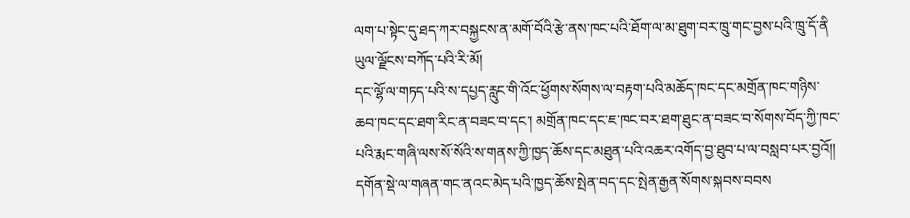ལག་པ་སྟེང་དུ་ཐད་ཀར་བསྐྱངས་ན་མགོ་བོའི་རྩེ་ནས་ཁང་པའི་ཐོག་ལ་མ་ཐུག་བར་ཁྲུ་གང་བྱས་པའི་ཁྲུ་དོ་ནི
ཡུལ་ལྗོངས་བཀོད་པའི་རི་མོ།
དང་ལྷོ་ལ་གཏད་པའི་ས་དཔྱད་རླུང་གི་འོང་ཕྱོགས་སོགས་ལ་བརྟག་པའི་མཆོད་ཁང་དང་མགྲོན་ཁང་གཉིས་ཆབ་ཁང་དང་ཐག་རིང་ན་བཟང་བ་དང་། མགྲོན་ཁང་དང་ཇ་ཁང་བར་ཐག་ཐུང་ན་བཟང་བ་སོགས་བོད་ཀྱི་ཁང་པའི་རྨང་གཞི་ལས་སོ་སོའི་ས་གནས་ཀྱི་ཁྱད་ཆོས་དང་མཐུན་པའི་འཆར་འགོད་བྱ་ཐུབ་པ་ལ་བསླབ་པར་བྱའོ།། དགོན་སྡེ་ལ་གཞན་གང་ནའང་མེད་པའི་ཁྱད་ཆོས་སྤེན་བད་དང་སྤེན་རྒྱན་སོགས་སྐབས་བབས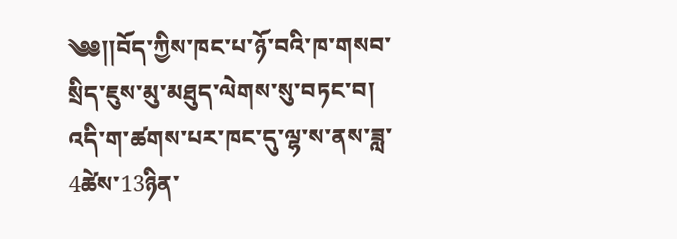༄༅།།བོད་ཀྱིས་ཁང་པ་ཉོ་བའི་ཁ་གསབ་སྲིད་ཇུས་མུ་མཐུད་ལེགས་སུ་བཏང་བ།
འདི་ག་ཚགས་པར་ཁང་དུ་ལྷ་ས་ནས་ཟླ་4ཚེས་13ཉིན་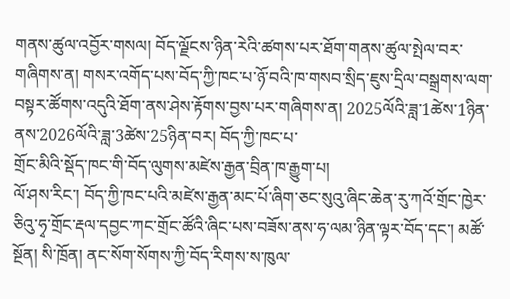གནས་ཚུལ་འབྱོར་གསལ། བོད་ལྗོངས་ཉིན་རེའི་ཚགས་པར་ཐོག་གནས་ཚུལ་སྤེལ་བར་གཞིགས་ན། གསར་འགོད་པས་བོད་ཀྱི་ཁང་པ་ཉོ་བའི་ཁ་གསབ་སྲིད་ཇུས་དྲིལ་བསྒྲགས་ལག་བསྟར་ཚོགས་འདུའི་ཐོག་ནས་ཤེས་རྟོགས་བྱས་པར་གཞིགས་ན། 2025ལོའི་ཟླ་1ཚེས་1ཉིན་ནས་2026ལོའི་ཟླ་3ཚེས་25ཉིན་བར། བོད་ཀྱི་ཁང་པ་
གྲོང་མིའི་སྡོད་ཁང་གི་བོད་ལུགས་མཛེས་རྒྱན་བྲིན་ཁ་རྒྱུག་པ།
ལོ་ཤས་རིང་། བོད་ཀྱི་ཁང་པའི་མཛེས་རྒྱན་མང་པོ་ཞིག་ཅང་སུའུ་ཞིང་ཆེན་རུ་ཀའོ་གྲོང་ཁྱེར་ཅིའུ་ཧྭ་གྲོང་རྡལ་དབྱང་ཀང་གྲོང་ཚོའི་ཞིང་པས་བཟོས་ནས་ཧ་ལམ་ཉིན་ལྟར་བོད་དང་། མཚོ་སྔོན། སི་ཁྲོན། ནང་སོག་སོགས་ཀྱི་བོད་རིགས་ས་ཁུལ་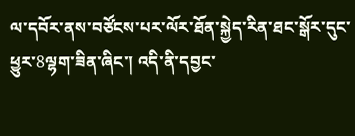ལ་དབོར་ནས་བཙོངས་པར་ལོར་ཐོན་སྐྱེད་རིན་ཐང་སྒོར་དུང་ཕྱུར་8ལྷག་ཟིན་ཞིང་། འདི་ནི་དབྱང་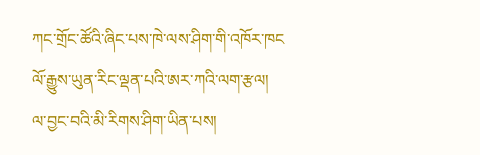ཀང་གྲོང་ཚོའི་ཞིང་པས་ཁེ་ལས་ཤིག་གི་འཁོར་ཁང
ལོ་རྒྱུས་ཡུན་རིང་ལྡན་པའི་ཨར་ཀའི་ལག་རྩལ།
ལ་བྱང་བའི་མི་རིགས་ཤིག་ཡིན་པས།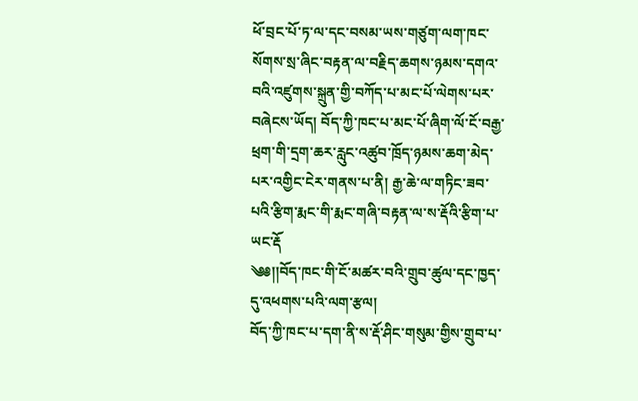ཕོ་བྲང་པོ་ཏ་ལ་དང་བསམ་ཡས་གཙུག་ལག་ཁང་སོགས་སྲ་ཞིང་བརྟན་ལ་བརྗིད་ཆགས་ཉམས་དགའ་བའི་འཛུགས་སྐྲུན་གྱི་བཀོད་པ་མང་པོ་ལེགས་པར་བཞེངས་ཡོད། བོད་ཀྱི་ཁང་པ་མང་པོ་ཞིག་ལོ་ངོ་བརྒྱ་ཕྲག་གི་དྲག་ཆར་རླུང་འཚུབ་ཁྲོད་ཉམས་ཆག་མེད་པར་འགྱིང་ངེར་གནས་པ་ནི། རྒྱ་ཆེ་ལ་གཏིང་ཟབ་པའི་རྩིག་རྨང་གི་རྨང་གཞི་བརྟན་ལ་ས་རྡོའི་རྩིག་པ་ཡང་རྡོ
༄༅།།བོད་ཁང་གི་ངོ་མཚར་བའི་གྲུབ་ཚུལ་དང་ཁྱད་དུ་འཕགས་པའི་ལག་རྩལ།
བོད་ཀྱི་ཁང་པ་དག་ནི་ས་རྡོ་ཤིང་གསུམ་གྱིས་གྲུབ་པ་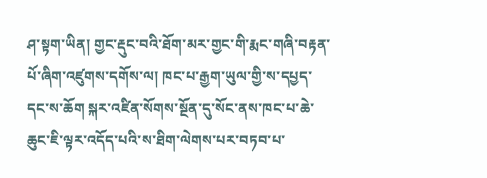ཤ་སྟག་ཡིན། གྱང་རྡུང་བའི་ཐོག་མར་གྱང་གི་རྨང་གཞི་བརྟན་པོ་ཞིག་འཛུགས་དགོས་ལ། ཁང་པ་རྒྱག་ཡུལ་གྱི་ས་དཔྱད་དང་ས་ཆོག སྐར་འཛིན་སོགས་སྔོན་དུ་སོང་ནས་ཁང་པ་ཆེ་ཆུང་ཇི་ལྟར་འདོད་པའི་ས་ཐིག་ལེགས་པར་བཏབ་པ་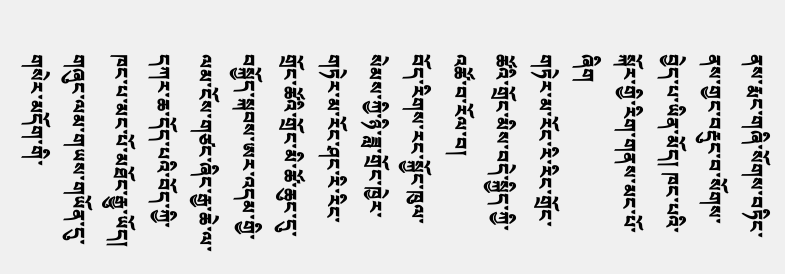ནས་རྨང་གཞི་སོགས་བཏིང་ནས་གྱང་བརྡུང་བ་སོགས་བྱེད་པ་ཡིན་མོད། ཁང་པའི་སྐོར་གྱི་རིག་གནས་མང་པོ་ཞིག
གཏེར་མ་རོང་རི་རིང་གྲོང་ཚོའི་གྲོང་མིས་བདེ་སྐྱིད་ཀྱི་འཚོ་བ་རོལ་བ།
བོད་རིགས་རང་སྐྱོང་ཁུལ་སེམས་ཀྱི་ཉི་ཟླ་གྲོང་ཁྱེར་གཏེར་མ་རོང་ཤང་རི་རིང་གྲོང་ཚོའི་གྲོང་མི་ཚོ་ཆུང་དུ་བསྐྱོད་སྐབས་ཨར་འདམ་གྱི་ལམ་ངོས་གཙང་ཞིང་རྒྱ་ཆེ་ལ་དཀར་ཆ་དོད་པའི་བོད་ཀྱི་ཁང་པ་མང་པོ་མཐོང་རྒྱུ་ཡོད། གཞུང་ལམ་གཡས་གཡོན་དུ་གསེར་མདོག་གི་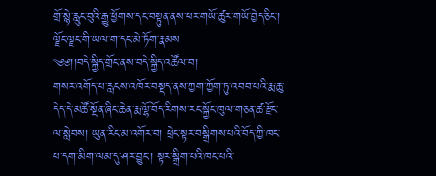གྲོ་སྙེ་རླུང་བུའི་རྒྱུ་ཕྱོགས་དང་བསྟུན་ནས་ཕར་གཡོ་ཚུར་གཡོ་བྱེད་ཅིང་། ལྗོང་ལྗང་གི་ཡལ་ག་དང་མེ་ཏོག་རྣམས
༄༅།།བདེ་སྐྱིད་གྲོང་ནས་བདེ་སྐྱིད་འཚོལ་བ།
གསར་འགོད་པ་རླངས་འཁོར་བསྡད་ནས་ཀྱག་ཀྱོག་ཏུ་འབབ་པའི་རྨ་ཆུ་དེད་དེ་མཚོ་སྔོན་ཞིང་ཆེན་རྨ་ལྷོ་བོད་རིགས་རང་སྐྱོང་ཁུལ་གཅན་ཚ་རྫོང་ལ་སླེབས། ཡུན་རིང་མ་འགོར་བ། ཕྲེང་སྟར་བསྒྲིགས་པའི་བོད་ཀྱི་ཁང་པ་དག་མིག་ལམ་དུ་ཤར་བྱུང་། སྟར་སྒྲིག་པའི་ཁང་པའི་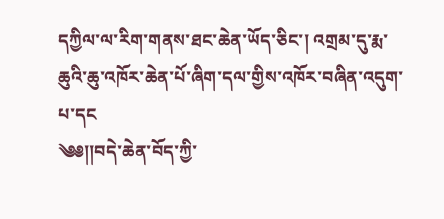དཀྱིལ་ལ་རིག་གནས་ཐང་ཆེན་ཡོད་ཅིང་། འགྲམ་དུ་རྨ་ཆུའི་ཆུ་འཁོར་ཆེན་པོ་ཞིག་དལ་གྱིས་འཁོར་བཞིན་འདུག་པ་དང
༄༅།།བདེ་ཆེན་བོད་ཀྱི་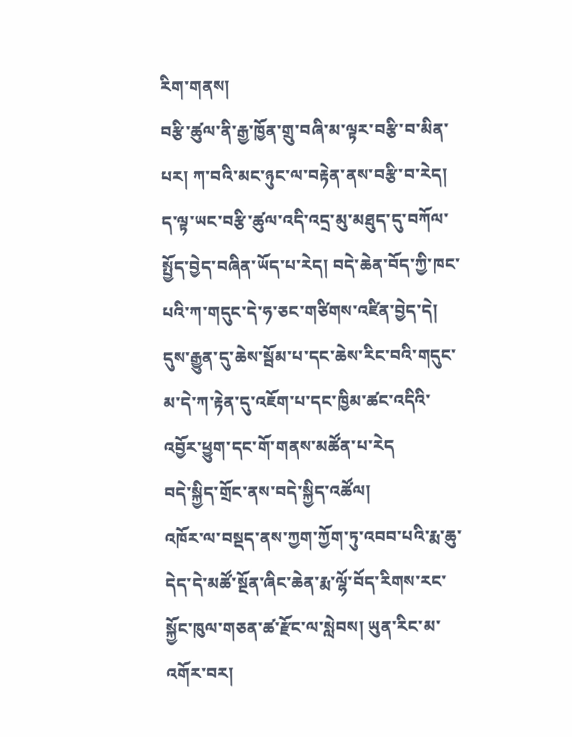རིག་གནས།
བརྩི་ཚུལ་ནི་རྒྱ་ཁྱོན་གྲུ་བཞི་མ་ལྟར་བརྩི་བ་མིན་པར། ཀ་བའི་མང་ཉུང་ལ་བརྟེན་ནས་བརྩི་བ་རེད། ད་ལྟ་ཡང་བརྩི་ཚུལ་འདི་འདྲ་མུ་མཐུད་དུ་བཀོལ་སྤྱོད་བྱེད་བཞིན་ཡོད་པ་རེད། བདེ་ཆེན་བོད་ཀྱི་ཁང་པའི་ཀ་གདུང་དེ་ཧ་ཅང་གཙིགས་འཛིན་བྱེད་དེ། དུས་རྒྱུན་དུ་ཆེས་སྦོམ་པ་དང་ཆེས་རིང་བའི་གདུང་མ་དེ་ཀ་རྟེན་དུ་འཇོག་པ་དང་ཁྱིམ་ཚང་འདིའི་འབྱོར་ཕྱུག་དང་གོ་གནས་མཚོན་པ་རེད
བདེ་སྐྱིད་གྲོང་ནས་བདེ་སྐྱིད་འཚོལ།
འཁོར་ལ་བསྡད་ནས་ཀྱག་ཀྱོག་ཏུ་འབབ་པའི་རྨ་ཆུ་དེད་དེ་མཚོ་སྔོན་ཞིང་ཆེན་རྨ་ལྷོ་བོད་རིགས་རང་སྐྱོང་ཁུལ་གཅན་ཚ་རྫོང་ལ་སླེབས། ཡུན་རིང་མ་འགོར་བར།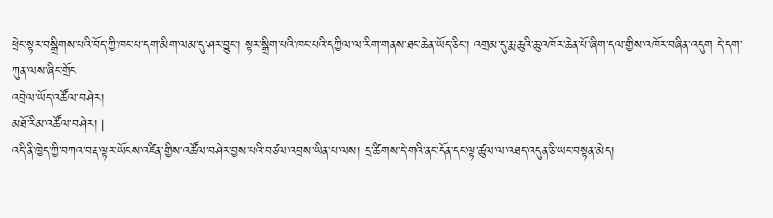ཕྲེང་སྟར་བསྒྲིགས་པའི་བོད་ཀྱི་ཁང་པ་དག་མིག་ལམ་དུ་ཤར་བྱུང་། སྟར་སྒྲིག་པའི་ཁང་པའི་དཀྱིལ་ལ་རིག་གནས་ཐང་ཆེན་ཡོད་ཅིང་། འགྲམ་དུ་རྨ་ཆུའི་ཆུ་འཁོར་ཆེན་པོ་ཞིག་དལ་གྱིས་འཁོར་བཞིན་འདུག དེ་དག་ཀུན་ལས་ཞིང་གྲོང
འབྲེལ་ཡོད་འཚོལ་བཤེར།
མཐོ་རིམ་འཚོལ་བཤེར། |
འདི་ནི་ཁྱེད་ཀྱི་བཀའ་བརྡ་ལྟར་ཡོངས་འཛིན་གྱིས་འཚོལ་བཤེར་བྱས་པའི་བཙལ་འབྲས་ཡིན་པ་ལས། དྲ་ཚིགས་དེ་གའི་ནང་དོན་དང་ལྟ་ཚུལ་ལ་འཐད་འདུན་ཅི་ཡང་བསྟན་མེད།